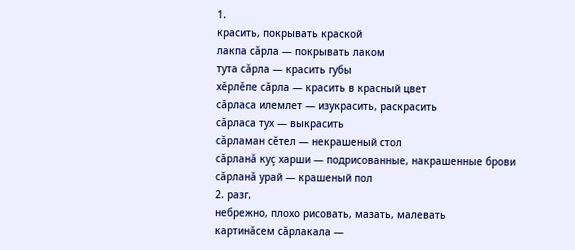1.
красить, покрывать краской
лакпа сăрла — покрывать лаком
тута сăрла — красить губы
хĕрлĕпе сăрла — красить в красный цвет
сăрласа илемлет — изукрасить, раскрасить
сăрласа тух — выкрасить
сăрламан сĕтел — некрашеный стол
сăрланă куç харши — подрисованные, накрашенные брови
сăрланă урай — крашеный пол
2. разг.
небрежно, плохо рисовать, мазать, малевать
картинăсем сăрлакала —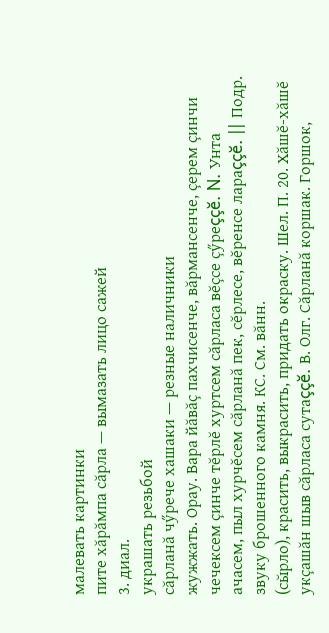малевать картинки
пите хăрăмпа сăрла — вымазать лицо сажей
3. диал.
украшать резьбой
сăрланă чӳрече хашаки — резные наличники
жужжать. Орау. Вара йăвăç пахчисенче, вăрмансенче, çерем çинчи чечексем çинче тĕрлĕ хуртсем сăрласа вĕçсе çӳреççĕ. N. Унта ачасем, пыл хурчĕсем сăрланă пек, сĕрлесе, вĕренсе лараççĕ. || Подр. звуку брошенного камня. КС. См. вăнн.
(сы̆рло), красить, выкрасить, придать окраску. Шел. П. 20. Хăшĕ-хăшĕ укçашăн шыв сăрласа сутаççĕ. В. Олг. Сăрланă коршак. Горшок,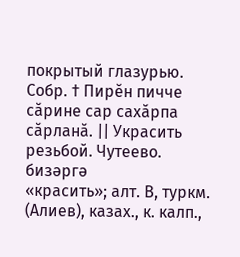покрытый глазурью. Собр. † Пирĕн пичче сăрине сар сахăрпа сăрланă. || Украсить резьбой. Чутеево.
бизәргә
«красить»; алт. В, туркм. (Алиев), казах., к. калп.,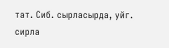тат. Сиб. сырласырда, уйг. сирла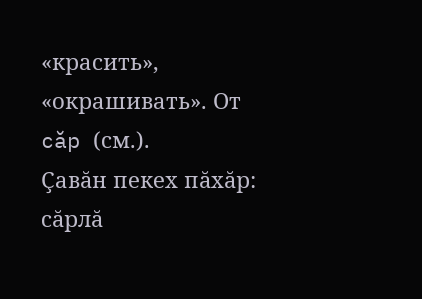«красить», «окрашивать». От căp (см.).
Çавăн пекех пăхăр:
сăрлă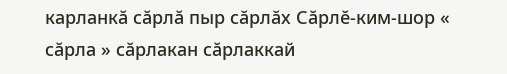карланкă сăрлă пыр сăрлăх Сăрлĕ-ким-шор « сăрла » сăрлакан сăрлаккай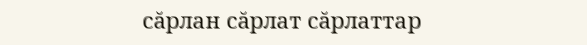сăрлан сăрлат сăрлаттар